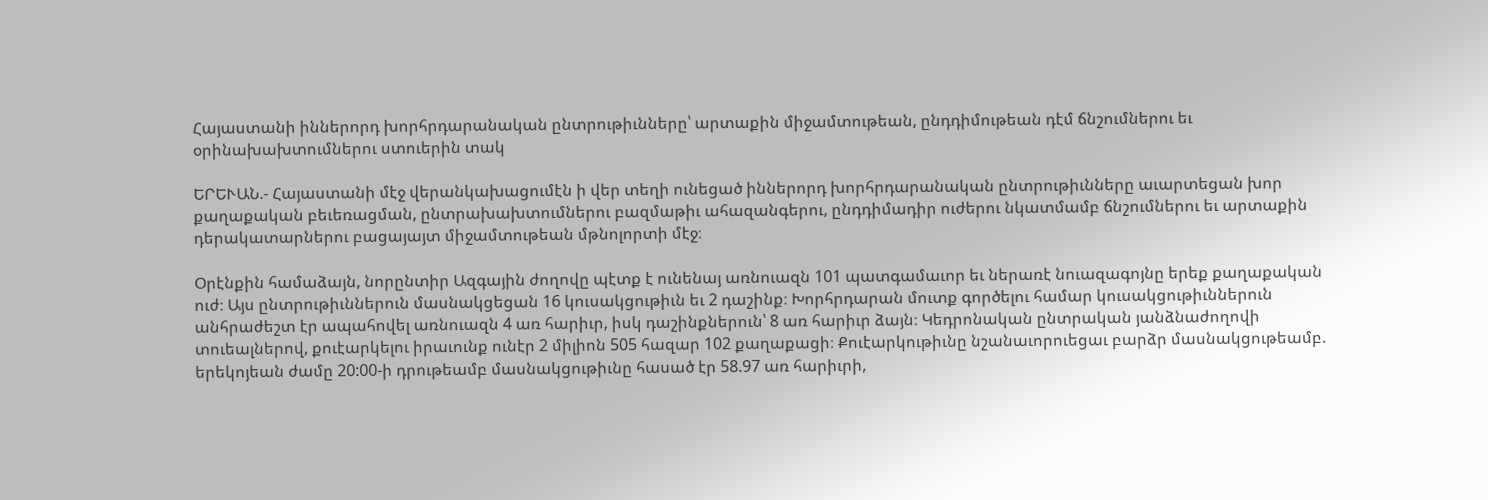Հայաստանի իններորդ խորհրդարանական ընտրութիւնները՝ արտաքին միջամտութեան, ընդդիմութեան դէմ ճնշումներու եւ օրինախախտումներու ստուերին տակ

ԵՐԵՒԱՆ.- Հայաստանի մէջ վերանկախացումէն ի վեր տեղի ունեցած իններորդ խորհրդարանական ընտրութիւնները աւարտեցան խոր քաղաքական բեւեռացման, ընտրախախտումներու բազմաթիւ ահազանգերու, ընդդիմադիր ուժերու նկատմամբ ճնշումներու եւ արտաքին դերակատարներու բացայայտ միջամտութեան մթնոլորտի մէջ։

Օրէնքին համաձայն, նորընտիր Ազգային ժողովը պէտք է ունենայ առնուազն 101 պատգամաւոր եւ ներառէ նուազագոյնը երեք քաղաքական ուժ։ Այս ընտրութիւններուն մասնակցեցան 16 կուսակցութիւն եւ 2 դաշինք։ Խորհրդարան մուտք գործելու համար կուսակցութիւններուն անհրաժեշտ էր ապահովել առնուազն 4 առ հարիւր, իսկ դաշինքներուն՝ 8 առ հարիւր ձայն։ Կեդրոնական ընտրական յանձնաժողովի տուեալներով, քուէարկելու իրաւունք ունէր 2 միլիոն 505 հազար 102 քաղաքացի։ Քուէարկութիւնը նշանաւորուեցաւ բարձր մասնակցութեամբ. երեկոյեան ժամը 20:00-ի դրութեամբ մասնակցութիւնը հասած էր 58.97 առ հարիւրի,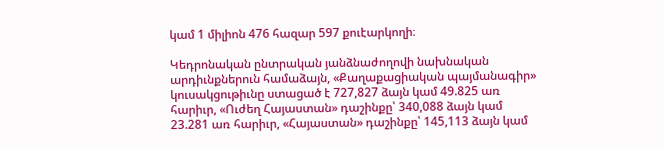կամ 1 միլիոն 476 հազար 597 քուէարկողի։

Կեդրոնական ընտրական յանձնաժողովի նախնական արդիւնքներուն համաձայն, «Քաղաքացիական պայմանագիր» կուսակցութիւնը ստացած է 727,827 ձայն կամ 49.825 առ հարիւր, «Ուժեղ Հայաստան» դաշինքը՝ 340,088 ձայն կամ 23.281 առ հարիւր, «Հայաստան» դաշինքը՝ 145,113 ձայն կամ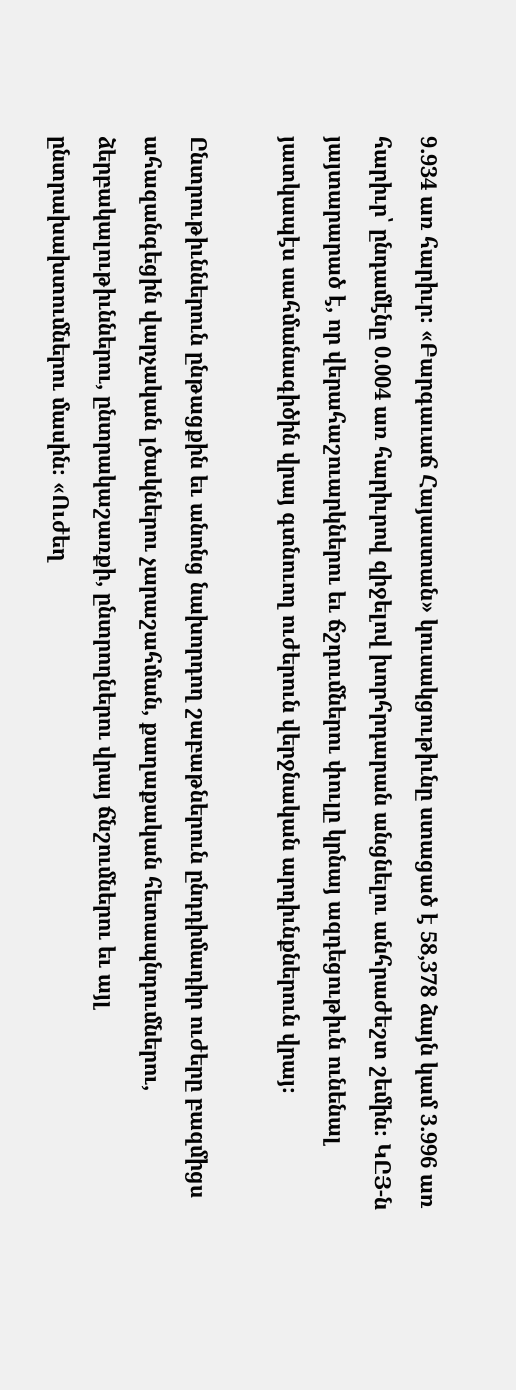9.934 առ հարիւր։ «Բարգաւաճ Հայաստան» կուսակցութիւնը ստացած է 58,378 ձայն կամ 3.996 առ հարիւր՝ ընդամէնը 0.004 առ հարիւրով զիջելով խորհրդարան անցնելու անհրաժեշտ շեմին։ ԿԸՅ-ն յայտարարած է, որ վերահաշուարկներու եւ ճշդումներու փուլը կրնայ ազդեցութիւն ունենալ յատկապէս սահմանագիծին վրայ գտնուող ուժերուն վերջնական արդիւնքներուն վրայ։

Ընտրութիւններուն ընթացքին եւ անոնց նախորդող շաբաթներուն ընդդիմադիր ուժերը բազմիցս ահազանգեցին վարչական լծակներու չարաշահման, քաղաքական հետապնդումներու, ձերբակալութիւններու, ընտրակաշառքի, ընտրողներու վրայ ճնշումներու եւ այլ ընտրախախտումներու մասին։ «Ուժեղ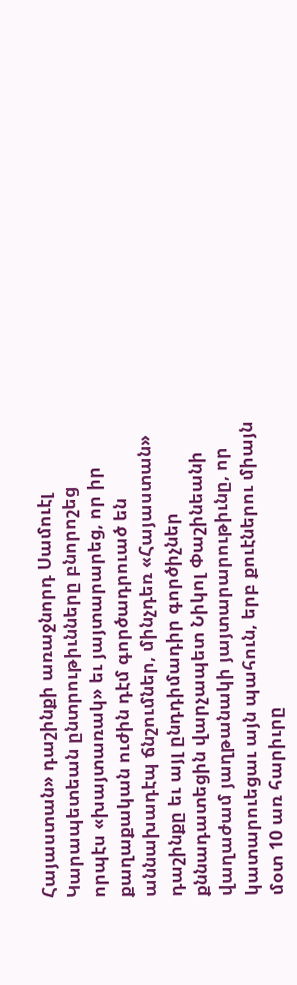Հայաստան» դաշինքի առաջնորդ Սամուէլ Կարապետեան ընտրութիւնները բնորոշեց որպէս «խայտառակ» եւ յայտարարեց, որ իր քաղաքական ուժին դէմ գործադրուած են աննախադէպ ճնշումներ, մինչդեռ «Հայաստան» դաշինքը եւ այլ ընդդիմադիր գործիչներ քննադատեցին վարչապետ Նիկոլ Փաշինեանի վաղաժամ յաղթանակի յայտարարութիւնը, որ կատարուեցաւ այն պահուն, երբ քուէներու միայն մօտ 10 առ հարիւրը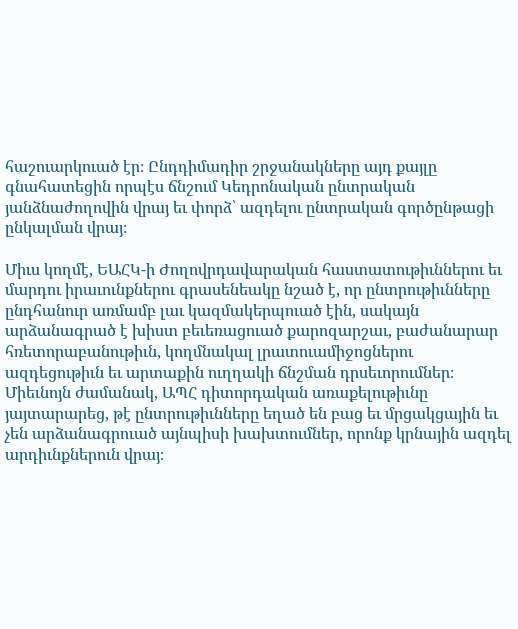հաշուարկուած էր։ Ընդդիմադիր շրջանակները այդ քայլը գնահատեցին որպէս ճնշում Կեդրոնական ընտրական յանձնաժողովին վրայ եւ փորձ՝ ազդելու ընտրական գործընթացի ընկալման վրայ։

Միւս կողմէ, ԵԱՀԿ-ի Ժողովրդավարական հաստատութիւններու եւ մարդու իրաւունքներու գրասենեակը նշած է, որ ընտրութիւնները ընդհանուր առմամբ լաւ կազմակերպուած էին, սակայն արձանագրած է խիստ բեւեռացուած քարոզարշաւ, բաժանարար հռետորաբանութիւն, կողմնակալ լրատուամիջոցներու ազդեցութիւն եւ արտաքին ուղղակի ճնշման դրսեւորումներ։ Միեւնոյն ժամանակ, ԱՊՀ դիտորդական առաքելութիւնը յայտարարեց, թէ ընտրութիւնները եղած են բաց եւ մրցակցային եւ չեն արձանագրուած այնպիսի խախտումներ, որոնք կրնային ազդել արդիւնքներուն վրայ։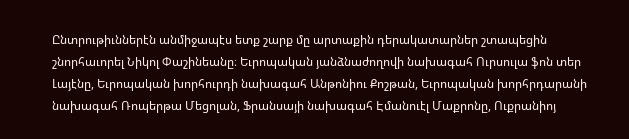Ընտրութիւններէն անմիջապէս ետք շարք մը արտաքին դերակատարներ շտապեցին շնորհաւորել Նիկոլ Փաշինեանը։ Եւրոպական յանձնաժողովի նախագահ Ուրսուլա ֆոն տեր Լայէնը, Եւրոպական խորհուրդի նախագահ Անթոնիու Քոշթան, Եւրոպական խորհրդարանի նախագահ Ռոպերթա Մեցոլան, Ֆրանսայի նախագահ Էմանուէլ Մաքրոնը, Ուքրանիոյ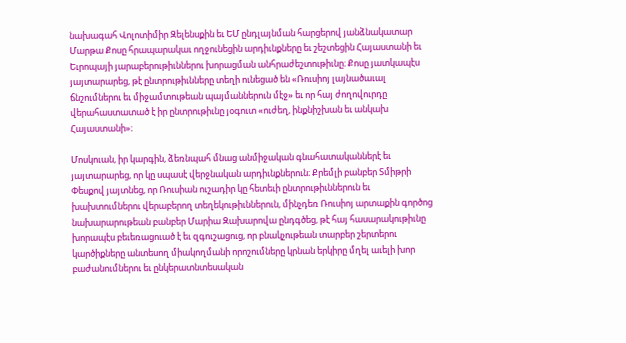նախագահ Վոլոտիմիր Զելենսքին եւ ԵՄ ընդլայնման հարցերով յանձնակատար Մարթա Քոսը հրապարակաւ ողջունեցին արդիւնքները եւ շեշտեցին Հայաստանի եւ Եւրոպայի յարաբերութիւններու խորացման անհրաժեշտութիւնը։ Քոսը յատկապէս յայտարարեց, թէ ընտրութիւնները տեղի ունեցած են «Ռուսիոյ լայնածաւալ ճնշումներու եւ միջամտութեան պայմաններուն մէջ» եւ որ հայ ժողովուրդը վերահաստատած է իր ընտրութիւնը յօգուտ «ուժեղ, ինքնիշխան եւ անկախ Հայաստանի»։

Մոսկուան, իր կարգին, ձեռնպահ մնաց անմիջական գնահատականներէ եւ յայտարարեց, որ կը սպասէ վերջնական արդիւնքներուն։ Քրեմլի բանբեր Տմիթրի Փեսքով յայտնեց, որ Ռուսիան ուշադիր կը հետեւի ընտրութիւններուն եւ խախտումներու վերաբերող տեղեկութիւններուն, մինչդեռ Ռուսիոյ արտաքին գործոց նախարարութեան բանբեր Մարիա Զախարովա ընդգծեց, թէ հայ հասարակութիւնը խորապէս բեւեռացուած է եւ զգուշացուց, որ բնակչութեան տարբեր շերտերու կարծիքները անտեսող միակողմանի որոշումները կրնան երկիրը մղել աւելի խոր բաժանումներու եւ ընկերատնտեսական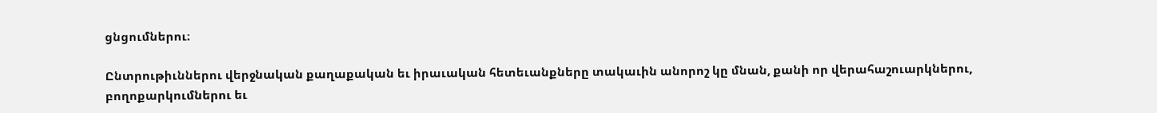ցնցումներու։

Ընտրութիւններու վերջնական քաղաքական եւ իրաւական հետեւանքները տակաւին անորոշ կը մնան, քանի որ վերահաշուարկներու, բողոքարկումներու եւ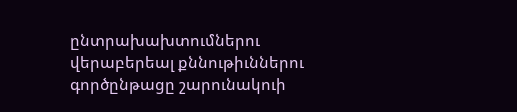ընտրախախտումներու վերաբերեալ քննութիւններու գործընթացը շարունակուի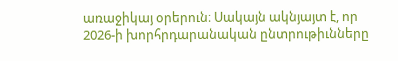առաջիկայ օրերուն։ Սակայն ակնյայտ է, որ 2026-ի խորհրդարանական ընտրութիւնները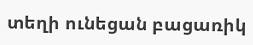տեղի ունեցան բացառիկ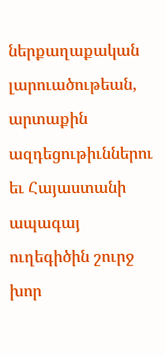ներքաղաքական լարուածութեան, արտաքին ազդեցութիւններու եւ Հայաստանի ապագայ ուղեգիծին շուրջ խոր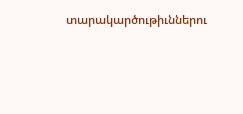տարակարծութիւններու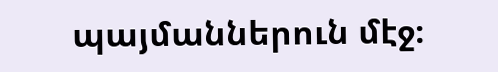պայմաններուն մէջ։